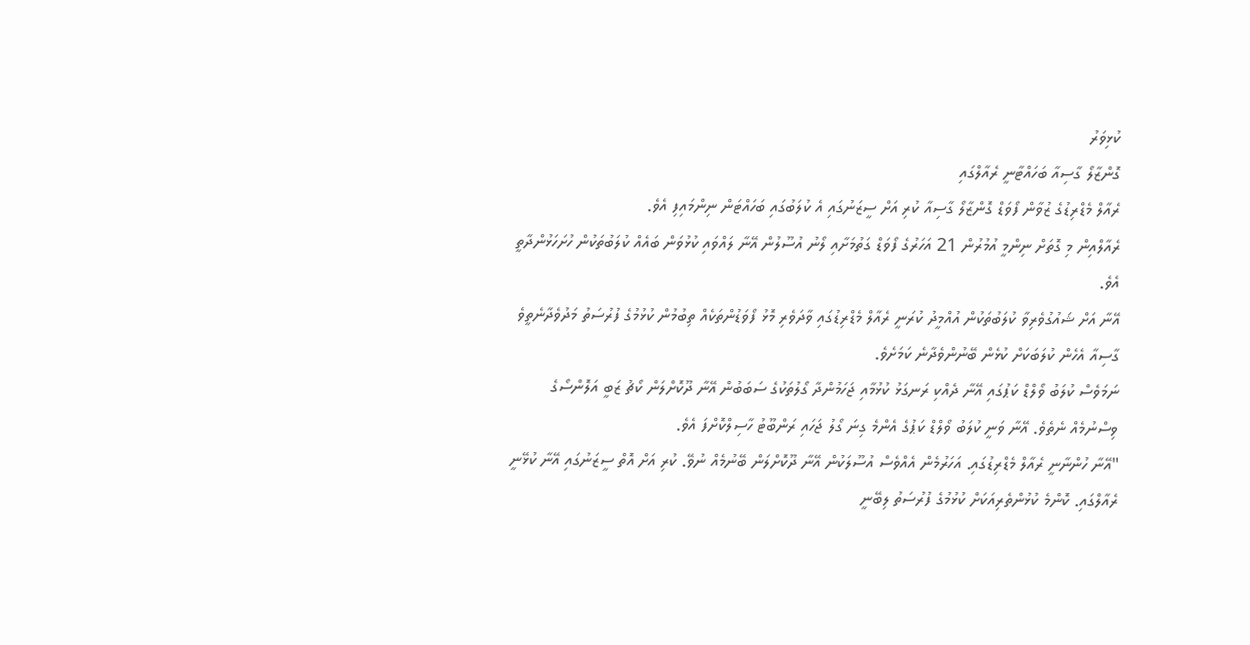ކުޅިވަރު
ގޮންޒާލޯ ގާސިއާ ބަހައްޓާނީ ރެއާލްގައި
ރެއާލް މެޑްރިޑުގެ ޒުވާން ފޯވަޑް ގޮންޒާލޯ ގާސިއާ ކުރި އަށް ސީޒަނުގައި އެ ކުލަބުގައި ބަހައްޓަން ނިންމައިފި އެވެ.
ރެއާލްއިން މި ގޮތަށް ނިންމީ އުމުރުން 21 އަހަރުގެ ފޯވަޑް ގަތުމަށާއި ލޯނު އުސޫލުން އޭނާ ލައްވައި ކުޅުވަން ބައެއް ކުލަބުތަކުން ހުށަހަޅުންދާތީ އެވެ.
އޭނާ އަށް ޝައުގުވެރިވާ ކުލަބުތަކުން އުއްމީދު ކުރަނީ ރެއާލް މެޑްރިޑުގައި ވާދަވެރި މޮޅު ފޯވަޑުންތަކެއް ތިބުމުން ކުޅުމުގެ ފުރުސަތު މަދުވެދާނެތީވެ ގާސިއާ އެހެން ކުލަބަކަށް ކުޅެން ބޭނުންވެދާނެ ކަމަށެވެ.
ނަމަވެސް ކުލަބު ވޯލްޑް ކަޕުގައި އޭނާ ދެއްކި ރަނގަޅު ކުޅުމާއި ޖަހަމުންދާ ގޯލުތަކުގެ ސަބަބުން އޭނާ ދޫކޮށްލަން ކޯޗު ޒަބީ އަލޮންސޯގެ ވިސްނުމެއް ނެތެވެ. އޭނާ ވަނީ ކުލަބު ވޯލްޑް ކަޕުގެ އެންމެ ގިނަ ގޯލު ޖަހައި ރަންބޫޓު ހާސިލްކޮށްފަ އެވެ.
"އޭނާ ހުންނާނީ ރެއާލް މެޑްރިޑުގައި. އަހަރުމެން އެއްވެސް އުސޫލަކުން އޭނާ ދޫކޮށްލަން ބޭނުމެއް ނުވޭ. ކުރި އަށް އޮތް ސީޒަނުގައި އޭނާ ކުޅޭނީ ރެއާލްގައި. ކޮންމެ ކުޅުންތެރިއަކަށް ކުޅުމުގެ ފުރުސަތު ލިބޭނީ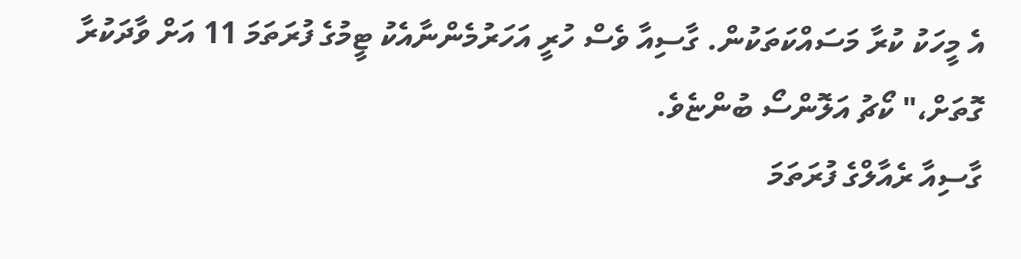އެ މީހަކު ކުރާ މަސައްކަތަކުން. ގާސިއާ ވެސް ހުރީ އަހަރުމެންނާއެކު ޓީމުގެ ފުރަތަމަ 11 އަށް ވާދަކުރާ ގޮތަށް،" ކޯޗު އަލޮންސޯ ބުންޏެވެ.
ގާސިއާ ރެއާލްގެ ފުރަތަމަ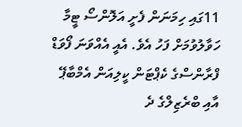11ގައި ހިމަނަން ފެށީ އަލޮންސޯ ޓީމާ ހަވާލުވުމަށް ފަހު އެވެ. އެއީ އެއްވަނަ ފޯވަޑް ފްރާންސްގެ ކެޕްޓަން ކީލިއަން އެމްބާޕޭ އާއި ބްރެޒިލްގެ ދެ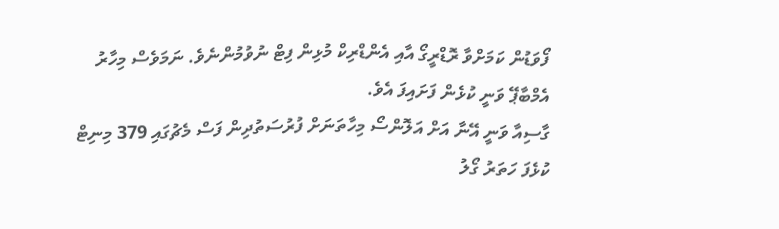ފޯވަޑުން ކަމަށްވާ ރޮޑްރީގޯ އާއި އެންޑްރިކް މުޅިން ފިޓް ނުވުމުންނެވެ. ނަމަވެސް މިހާރު އެމްބާޕޭ ވަނީ ކުޅެން ފަށައިފަ އެވެ.
ގާސިއާ ވަނީ އޭނާ އަށް އަލޮންސޯ މިހާތަނަށް ފުރުސަތުދިން ފަސް މެޗުގައި 379 މިނިޓް ކުޅެފަ ހަތަރު ގޯލު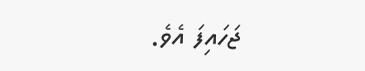ޖަހައިފަ އެވެ.